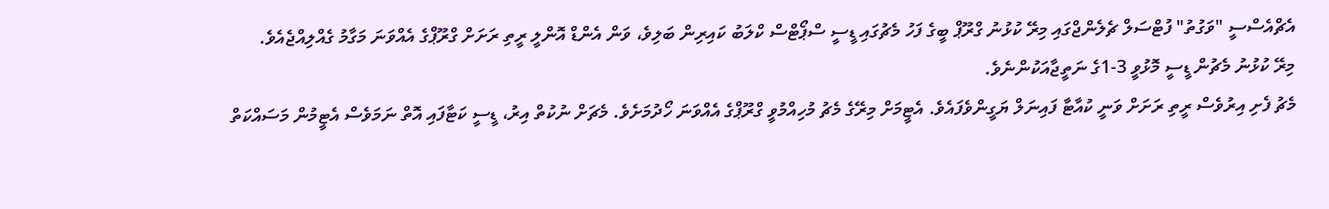އެޗްއެސްސީ "ވަގުތު" ފުޓްސަލް ޗެލެންޖްގައި މިރޭ ކުޅުނު ގްރޫޕް ބީގެ ފަހު މެޗުގައި ޑީސީ ސްޕޯޓްސް ކްލަބު ކައިރިން ބަލިވެ، ވަން އެންޑް އޮންލީ ރީތި ރަށަށް ގްރޫޕްގެ އެއްވަނަ މަގާމު ގެއްލިއްޖެއެވެ.
މިރޭ ކުޅުނު މެޗުން ޑީސީ މޮޅުވީ 3-1ގެ ނަތީޖާއަކުންނެވެ.
މެޗު ފެށި އިރުވެސް ރީތި ރަށަށް ވަނީ ކުއާޓާ ފައިނަލް ޔަގީންވެފައެވެ. އެޓީމަށް މިރޭގެ މެޗު މުހިއްމުވީ ގްރޫޕްގެ އެއްވަނަ ހޯދުމަށެވެ. މެޗަށް ނުކުތް އިރު، ޑީސީ ކަޓާފައި އޮތް ނަމަވެސް އެޓީމުން މަސައްކަތް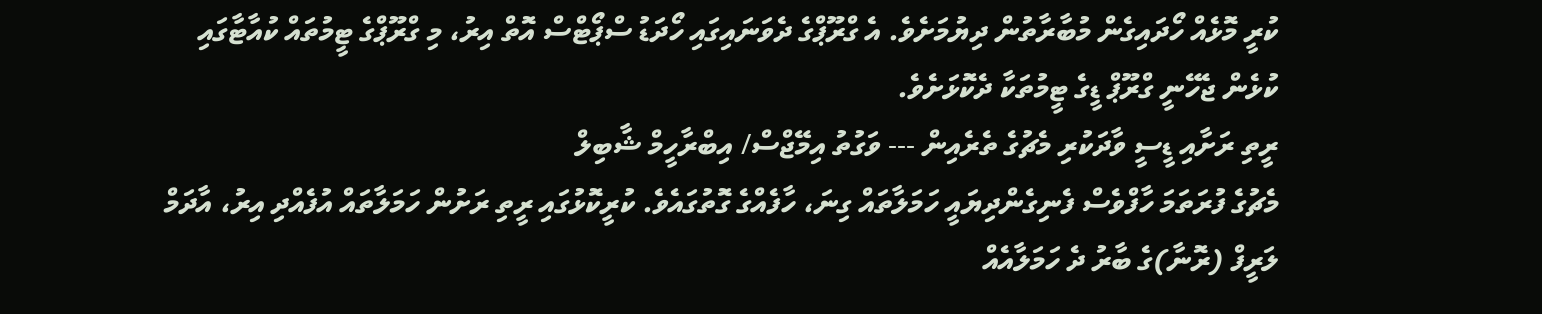ކުރީ މޮޅެއް ހޯދައިގެން މުބާރާތުން ދިޔުމަށެވެ. އެ ގްރޫޕްގެ ދެވަނައިގައި ހޯދަޑު ސްޕޯޓްސް އޮތް އިރު، މި ގްރޫޕްގެ ޓީމުތައް ކުއާޓާގައި ކުޅެން ޖެހޭނީ ގްރޫޕް ޑީގެ ޓީމުތަކާ ދެކޮޅަށެވެ.
ރީތި ރަށާއި ޑީސީ ވާދަކުރި މެޗުގެ ތެރެއިން --- ވަގުތު އިމޭޖްސް/ އިބްރާހީމް ޝާބިލް
މެޗުގެ ފުރަތަމަ ހާފްވެސް ފެނިގެންދިޔައީ ހަމަލާތައް ގިނަ، ހާފެއްގެ ގޮތުގައެވެ. ކުރީކޮޅުގައި ރީތި ރަށުން ހަމަލާތައް އުފެއްދި އިރު، އާދަމް ލަރީފް (ރޮނާ)ގެ ބާރު ދެ ހަމަލާއެއް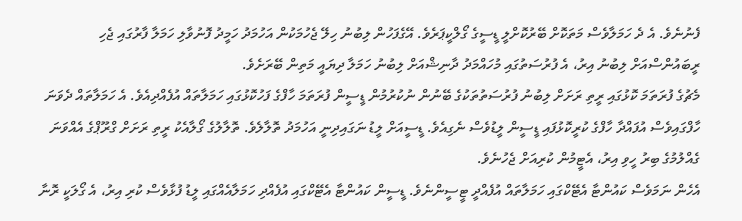ފެނުނެވެ. އެ ދެ ހަމަލާވެސް މަތަކޮށް ބޭރުކޮށްލީ ޑީސީގެ ގޯލްކީޕަރެވެ. އޭގެފަހުން ލިބުނު ހިލޭ ޖެހުމަކުން އަހުމަދު ހަމީދު ފޮނުވާލި ހަމަލާ ފާރުގައި ޖެހި ރީބައުންސްއަށް ލިބުނު އިރު، އެ ފުރުސަތުގައި މުހައްމަދު ދާނިޝްއަށް ލިބުނު ހަމަލާ ދިޔައީ މަތިން ބޭރަށެވެ.
މެޗުގެ ފުރަތަމަ ކޮޅުގައި ރީތި ރަށަށް ލިބުނު ފުރުސަތުތަކުގެ ބޭނުން ނުކުރުމުން ޑީސީން ފުރަތަމަ ހާފްގެ ފަހުކޮޅުގައި ހަމަލާތައް އުފެއްދިއެވެ. އެ ހަމަލާތައް ދެވަނަ ހާފްގައިވެސް އުފައްދާ ހާފްގެ ކުރީކޮޅުފައި ޑީސީން ލީޑުވެސް ނެގިއެވެ. ޑީސީއަށް ލީޑު ނަގައިދިނީ އަހުމަދު ތޮލާލެވެ. ތޮލާލުގެ ގޯލާއެކު ރީތި ރަށަށް ގްރޫޕްގެ އެއްވަނަ ގެއްލުމުގެ ބިރު ހީވި އިރު، އެޓީމުން ކުރިއަށް ޖެހުނެވެ.
އެހެން ނަމަވެސް ކައުންޓާ އެޓޭކްގައި ހަމަލާތައް އުފެއްދީ ޓީސީންނެވެ. ޑީސީން ކައުންޓާ އެޓޭކްގައި އުފެއްދި ހަމަލާއެއްގައި ލީޑު ފުޅާވެސް ކުރި އިރު، އެ ގޯލަކީ ރޮނާ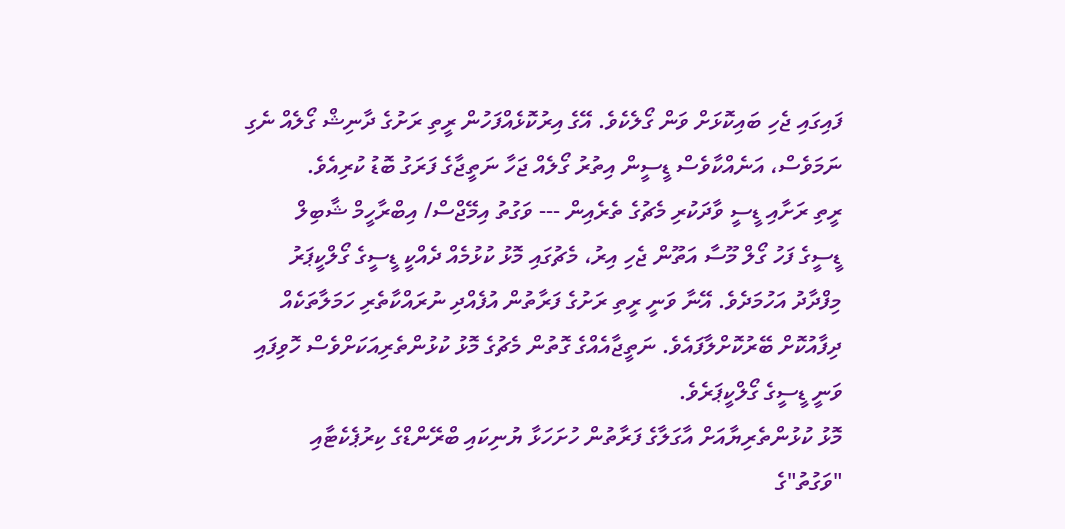ފައިގައި ޖެހި ބައިކޮޅަށް ވަން ގޯލެކެވެ. އޭގެ އިރުކޮޅެއްފަހުން ރީތި ރަށުގެ ދާނިޝް ގޯލެއް ނެގި ނަމަވެސް، އަނެއްކާވެސް ޑީސީން އިތުރު ގޯލެއް ޖަހާ ނަތީޖާގެ ފަރަގު ބޮޑު ކުރިއެވެ.
ރީތި ރަށާއި ޑީސީ ވާދަކުރި މެޗުގެ ތެރެއިން --- ވަގުތު އިމޭޖްސް/ އިބްރާހީމް ޝާބިލް
ޑީސީގެ ފަހު ގޯލް މޫސާ އަތޫން ޖެހި އިރު، މެޗުގައި މޮޅު ކުޅުމެއް ދެއްކީ ޑީސީގެ ގޯލްކީޕަރު މިފްދާދު އަހުމަދެވެ. އޭނާ ވަނީ ރީތި ރަށުގެ ފަރާތުން އުފެއްދި ނުރައްކާތެރި ހަމަލާތަކެއް ދިފާއުކޮށް ބޭރުކޮށްލާފައެވެ. ނަތީޖާއެއްގެ ގޮތުން މެޗުގެ މޮޅު ކުޅުންތެރިއަކަށްވެސް ހޮވިފައި ވަނީ ޑީސީގެ ގޯލްކީޕަރެވެ.
މޮޅު ކުޅުންތެރިޔާއަށް އާގަލާގެ ފަރާތުން ހުށަހަޅާ ޔުނިކައި ބްރޭންޑްގެ ކިރުޕެކެޓާއި "ވަގުތު"ގެ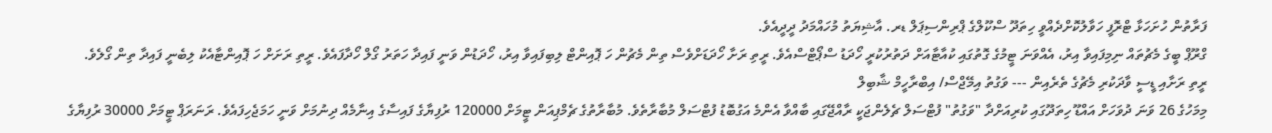ފަރާތުން ހުށަހަޅާ ޓްރޮފީ ހަވާލުކޮށްދެއްވީ ހިތަދޫ ސްކޫލްގެ ޕްރިންސިޕަލް ޑރ. އާޝިޔަތު މުހައްމަދު ދީދީއެވެ.
ގްރޫޕް ބީގެ މެޗުތައް ނިމިފައިވާ އިރު، އެއްވަނަ ޓީމުގެ ގޮތުގައި ކުއާޓާއަށް ދަތުރުކުރީ ހޯދަޑު ސްޕޯޓްސްއެވެ. ރީތި ރަށާ ހޯދަޑަށްވެސް ތިން މެޗުން ހަ ޕޮއިންޓް ލިބިފައިވާ އިރު، ހޯދަޑުން ވަނީ ފައިދާ ހަތަރު ގޯލް ހޯދާފައެވެ. ރީތި ރަށަށް ހަ ޕޮއިންޓާއެކު ލިބެނީ ފައިދާ ތިން ގޯލެވެ.
ރީތި ރަށާއި ޑީސީ ވާދަކުރި މެޗުގެ ތެރެއިން --- ވަގުތު އިމޭޖްސް/ އިބްރާހީމް ޝާބިލް
މިމަހުގެ 26 ވަނަ ދުވަހަށް އައްޑޫ ހިތަދޫގައި ކުރިއަށްދާ "ވަގުތު" ފުޓްސަލް ޗެލެންޖަކީ ރާއްޖޭގައި ބާއްވާ އެންމެ އަގުބޮޑު ފުޓްސަލް މުބާރާތެވެ. މުބާރާތުގެ ޗެމްޕިއަން ޓީމަށް 120000 ރުފިޔާގެ ފައިސާގެ އިނާމެއް ދިނުމަށް ވަނީ ހަމަޖެހިފައެވެ. ރަނަރަޕް ޓީމަށް 30000 ރުފިޔާގެ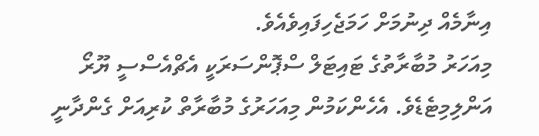އިނާމެއް ދިނުމަށް ހަމަޖެހިފައިވެއެވެ.
މިއަހަރު މުބާރާތުގެ ޓައިޓަލް ސްޕޮންސަރަކީ އެޗްއެސްސީ ޔޫރޯ އަންލިމިޓެޑެވެ. އެހެންކަމުން މިއަހަރުގެ މުބާރާތް ކުރިއަށް ގެންދާނީ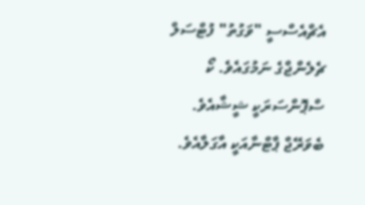އެޗްއެސްސީ "ވަގުތު" ފުޓްސަލް ޗެލެންޖްގެ ނަމުގައެވެ. ކޯ ސްޕޮންސަރަކީ ޝީޝާއެވެ. ބެވަރޭޖް ޕާޓްނާއަކީ އާގަލާއެވެ.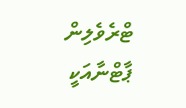ޓްރެވެލިން ޕާޓްނާއަކީ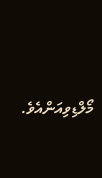މޯލްޑިވިއަންއެވެ.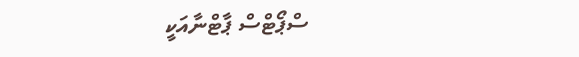ސްޕޯޓްސް ޕާޓްނާއަކީ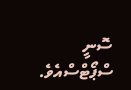ސޮނީ ސްޕޯޓްސްއެވެ.